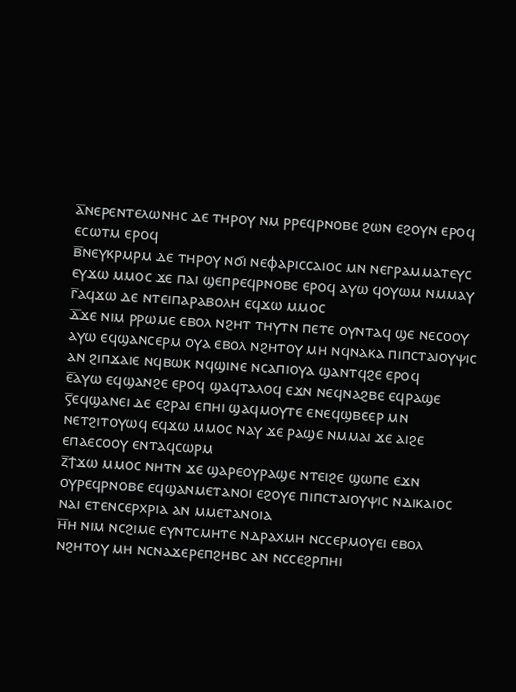ⲁ̅ⲛⲉⲣⲉⲛⲧⲉⲗⲱⲛⲏⲥ ⲇⲉ ⲧⲏⲣⲟⲩ ⲛⲙ ⲣⲣⲉϥⲣⲛⲟⲃⲉ ϩⲱⲛ ⲉϩⲟⲩⲛ ⲉⲣⲟϥ ⲉⲥⲱⲧⲙ ⲉⲣⲟϥ
ⲃ̅ⲛⲉⲩⲕⲣⲙⲣⲙ ⲇⲉ ⲧⲏⲣⲟⲩ ⲛϭⲓ ⲛⲉⲫⲁⲣⲓⲥⲥⲁⲓⲟⲥ ⲙⲛ ⲛⲉⲅⲣⲁⲙⲙⲁⲧⲉⲩⲥ ⲉⲩϫⲱ ⲙⲙⲟⲥ ϫⲉ ⲡⲁⲓ ϣⲉⲡⲣⲉϥⲣⲛⲟⲃⲉ ⲉⲣⲟϥ ⲁⲩⲱ ϥⲟⲩⲱⲙ ⲛⲙⲙⲁⲩ
ⲅ̅ⲁϥϫⲱ ⲇⲉ ⲛⲧⲉⲓⲡⲁⲣⲁⲃⲟⲗⲏ ⲉϥϫⲱ ⲙⲙⲟⲥ
ⲇ̅ϫⲉ ⲛⲓⲙ ⲣⲣⲱⲙⲉ ⲉⲃⲟⲗ ⲛϩⲏⲧ ⲧⲏⲩⲧⲛ ⲡⲉⲧⲉ ⲟⲩⲛⲧⲁϥ ϣⲉ ⲛⲉⲥⲟⲟⲩ ⲁⲩⲱ ⲉϥϣⲁⲛⲥⲉⲣⲙ ⲟⲩⲁ ⲉⲃⲟⲗ ⲛϩⲏⲧⲟⲩ ⲙⲏ ⲛϥⲛⲁⲕⲁ ⲡⲓⲡⲥⲧⲁⲓⲟⲩⲯⲓⲥ ⲁⲛ ϩⲓⲡϫⲁⲓⲉ ⲛϥⲃⲱⲕ ⲛϥϣⲓⲛⲉ ⲛⲥⲁⲡⲓⲟⲩⲁ ϣⲁⲛⲧϥϩⲉ ⲉⲣⲟϥ
ⲉ̅ⲁⲩⲱ ⲉϥϣⲁⲛϩⲉ ⲉⲣⲟϥ ϣⲁϥⲧⲁⲗⲟϥ ⲉϫⲛ ⲛⲉϥⲛⲁϩⲃⲉ ⲉϥⲣⲁϣⲉ
ⲋ̅ⲉϥϣⲁⲛⲉⲓ ⲇⲉ ⲉϩⲣⲁⲓ ⲉⲡⲏⲓ ϣⲁϥⲙⲟⲩⲧⲉ ⲉⲛⲉϥϣⲃⲉⲉⲣ ⲙⲛ ⲛⲉⲧϩⲓⲧⲟⲩⲱϥ ⲉϥϫⲱ ⲙⲙⲟⲥ ⲛⲁⲩ ϫⲉ ⲣⲁϣⲉ ⲛⲙⲙⲁⲓ ϫⲉ ⲁⲓϩⲉ ⲉⲡⲁⲉⲥⲟⲟⲩ ⲉⲛⲧⲁϥⲥⲱⲣⲙ
ⲍ̅ϯϫⲱ ⲙⲙⲟⲥ ⲛⲏⲧⲛ ϫⲉ ϣⲁⲣⲉⲟⲩⲣⲁϣⲉ ⲛⲧⲉⲓϩⲉ ϣⲱⲡⲉ ⲉϫⲛ ⲟⲩⲣⲉϥⲣⲛⲟⲃⲉ ⲉϥϣⲁⲛⲙⲉⲧⲁⲛⲟⲓ ⲉϩⲟⲩⲉ ⲡⲓⲡⲥⲧⲁⲓⲟⲩⲯⲓⲥ ⲛⲇⲓⲕⲁⲓⲟⲥ ⲛⲁⲓ ⲉⲧⲉⲛⲥⲉⲣⲭⲣⲓⲁ ⲁⲛ ⲙⲙⲉⲧⲁⲛⲟⲓⲁ
ⲏ̅ⲏ ⲛⲓⲙ ⲛⲥϩⲓⲙⲉ ⲉⲩⲛⲧⲥⲙⲏⲧⲉ ⲛⲇⲣⲁⲭⲙⲏ ⲛⲥⲥⲉⲣⲙⲟⲩⲉⲓ ⲉⲃⲟⲗ ⲛϩⲏⲧⲟⲩ ⲙⲏ ⲛⲥⲛⲁϫⲉⲣⲉⲡϩⲏⲃⲥ ⲁⲛ ⲛⲥⲥⲉϩⲣⲡⲏⲓ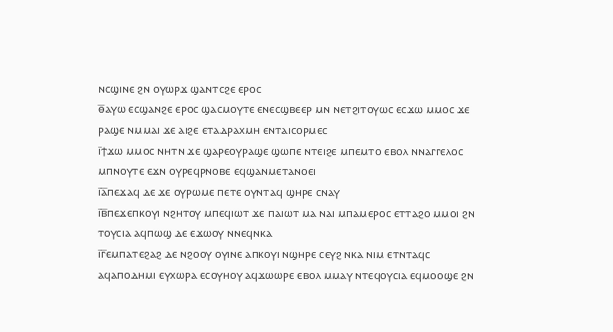ⲛⲥϣⲓⲛⲉ ϩⲛ ⲟⲩⲱⲣϫ ϣⲁⲛⲧⲥϩⲉ ⲉⲣⲟⲥ
ⲑ̅ⲁⲩⲱ ⲉⲥϣⲁⲛϩⲉ ⲉⲣⲟⲥ ϣⲁⲥⲙⲟⲩⲧⲉ ⲉⲛⲉⲥϣⲃⲉⲉⲣ ⲙⲛ ⲛⲉⲧϩⲓⲧⲟⲩⲱⲥ ⲉⲥϫⲱ ⲙⲙⲟⲥ ϫⲉ ⲣⲁϣⲉ ⲛⲙⲙⲁⲓ ϫⲉ ⲁⲓϩⲉ ⲉⲧⲁⲇⲣⲁⲭⲙⲏ ⲉⲛⲧⲁⲓⲥⲟⲣⲙⲉⲥ
ⲓ̅ϯϫⲱ ⲙⲙⲟⲥ ⲛⲏⲧⲛ ϫⲉ ϣⲁⲣⲉⲟⲩⲣⲁϣⲉ ϣⲱⲡⲉ ⲛⲧⲉⲓϩⲉ ⲙⲡⲉⲙⲧⲟ ⲉⲃⲟⲗ ⲛⲛⲁⲅⲅⲉⲗⲟⲥ ⲙⲡⲛⲟⲩⲧⲉ ⲉϫⲛ ⲟⲩⲣⲉϥⲣⲛⲟⲃⲉ ⲉϥϣⲁⲛⲙⲉⲧⲁⲛⲟⲉⲓ
ⲓ̅ⲁ̅ⲡⲉϫⲁϥ ⲇⲉ ϫⲉ ⲟⲩⲣⲱⲙⲉ ⲡⲉⲧⲉ ⲟⲩⲛⲧⲁϥ ϣⲏⲣⲉ ⲥⲛⲁⲩ
ⲓ̅ⲃ̅ⲡⲉϫⲉⲡⲕⲟⲩⲓ ⲛϩⲏⲧⲟⲩ ⲙⲡⲉϥⲓⲱⲧ ϫⲉ ⲡⲁⲓⲱⲧ ⲙⲁ ⲛⲁⲓ ⲙⲡⲁⲙⲉⲣⲟⲥ ⲉⲧⲧⲁϩⲟ ⲙⲙⲟⲓ ϩⲛ ⲧⲟⲩⲥⲓⲁ ⲁϥⲡⲱϣ ⲇⲉ ⲉϫⲱⲟⲩ ⲛⲛⲉϥⲛⲕⲁ
ⲓ̅ⲅ̅ⲉⲙⲡⲁⲧⲉϩⲁϩ ⲇⲉ ⲛϩⲟⲟⲩ ⲟⲩⲓⲛⲉ ⲁⲡⲕⲟⲩⲓ ⲛϣⲏⲣⲉ ⲥⲉⲩϩ ⲛⲕⲁ ⲛⲓⲙ ⲉⲧⲛⲧⲁϥⲥ ⲁϥⲁⲡⲟⲇⲏⲙⲓ ⲉⲩⲭⲱⲣⲁ ⲉⲥⲟⲩⲏⲟⲩ ⲁϥϫⲱⲱⲣⲉ ⲉⲃⲟⲗ ⲙⲙⲁⲩ ⲛⲧⲉϥⲟⲩⲥⲓⲁ ⲉϥⲙⲟⲟϣⲉ ϩⲛ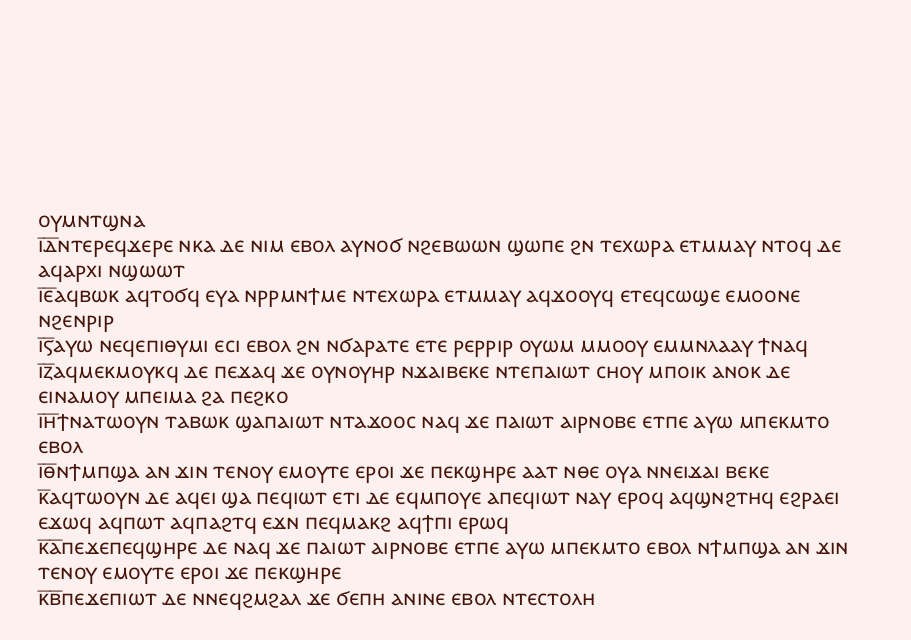ⲟⲩⲙⲛⲧϣⲛⲁ
ⲓ̅ⲇ̅ⲛⲧⲉⲣⲉϥϫⲉⲣⲉ ⲛⲕⲁ ⲇⲉ ⲛⲓⲙ ⲉⲃⲟⲗ ⲁⲩⲛⲟϭ ⲛϩⲉⲃⲱⲱⲛ ϣⲱⲡⲉ ϩⲛ ⲧⲉⲭⲱⲣⲁ ⲉⲧⲙⲙⲁⲩ ⲛⲧⲟϥ ⲇⲉ ⲁϥⲁⲣⲭⲓ ⲛϣⲱⲱⲧ
ⲓ̅ⲉ̅ⲁϥⲃⲱⲕ ⲁϥⲧⲟϭϥ ⲉⲩⲁ ⲛⲣⲣⲙⲛϯⲙⲉ ⲛⲧⲉⲭⲱⲣⲁ ⲉⲧⲙⲙⲁⲩ ⲁϥϫⲟⲟⲩϥ ⲉⲧⲉϥⲥⲱϣⲉ ⲉⲙⲟⲟⲛⲉ ⲛϩⲉⲛⲣⲓⲣ
ⲓ̅ⲋ̅ⲁⲩⲱ ⲛⲉϥⲉⲡⲓⲑⲩⲙⲓ ⲉⲥⲓ ⲉⲃⲟⲗ ϩⲛ ⲛϭⲁⲣⲁⲧⲉ ⲉⲧⲉ ⲣⲉⲣⲣⲓⲣ ⲟⲩⲱⲙ ⲙⲙⲟⲟⲩ ⲉⲙⲙⲛⲗⲁⲁⲩ ϯⲛⲁϥ
ⲓ̅ⲍ̅ⲁϥⲙⲉⲕⲙⲟⲩⲕϥ ⲇⲉ ⲡⲉϫⲁϥ ϫⲉ ⲟⲩⲛⲟⲩⲏⲣ ⲛϫⲁⲓⲃⲉⲕⲉ ⲛⲧⲉⲡⲁⲓⲱⲧ ⲥⲏⲟⲩ ⲙⲡⲟⲓⲕ ⲁⲛⲟⲕ ⲇⲉ ⲉⲓⲛⲁⲙⲟⲩ ⲙⲡⲉⲓⲙⲁ ϩⲁ ⲡⲉϩⲕⲟ
ⲓ̅ⲏ̅ϯⲛⲁⲧⲱⲟⲩⲛ ⲧⲁⲃⲱⲕ ϣⲁⲡⲁⲓⲱⲧ ⲛⲧⲁϫⲟⲟⲥ ⲛⲁϥ ϫⲉ ⲡⲁⲓⲱⲧ ⲁⲓⲣⲛⲟⲃⲉ ⲉⲧⲡⲉ ⲁⲩⲱ ⲙⲡⲉⲕⲙⲧⲟ ⲉⲃⲟⲗ
ⲓ̅ⲑ̅ⲛϯⲙⲡϣⲁ ⲁⲛ ϫⲓⲛ ⲧⲉⲛⲟⲩ ⲉⲙⲟⲩⲧⲉ ⲉⲣⲟⲓ ϫⲉ ⲡⲉⲕϣⲏⲣⲉ ⲁⲁⲧ ⲛⲑⲉ ⲟⲩⲁ ⲛⲛⲉⲓϫⲁⲓ ⲃⲉⲕⲉ
ⲕ̅ⲁϥⲧⲱⲟⲩⲛ ⲇⲉ ⲁϥⲉⲓ ϣⲁ ⲡⲉϥⲓⲱⲧ ⲉⲧⲓ ⲇⲉ ⲉϥⲙⲡⲟⲩⲉ ⲁⲡⲉϥⲓⲱⲧ ⲛⲁⲩ ⲉⲣⲟϥ ⲁϥϣⲛϩⲧⲏϥ ⲉϩⲣⲁⲉⲓ ⲉϫⲱϥ ⲁϥⲡⲱⲧ ⲁϥⲡⲁϩⲧϥ ⲉϫⲛ ⲡⲉϥⲙⲁⲕϩ ⲁϥϯⲡⲓ ⲉⲣⲱϥ
ⲕ̅ⲁ̅ⲡⲉϫⲉⲡⲉϥϣⲏⲣⲉ ⲇⲉ ⲛⲁϥ ϫⲉ ⲡⲁⲓⲱⲧ ⲁⲓⲣⲛⲟⲃⲉ ⲉⲧⲡⲉ ⲁⲩⲱ ⲙⲡⲉⲕⲙⲧⲟ ⲉⲃⲟⲗ ⲛϯⲙⲡϣⲁ ⲁⲛ ϫⲓⲛ ⲧⲉⲛⲟⲩ ⲉⲙⲟⲩⲧⲉ ⲉⲣⲟⲓ ϫⲉ ⲡⲉⲕϣⲏⲣⲉ
ⲕ̅ⲃ̅ⲡⲉϫⲉⲡⲓⲱⲧ ⲇⲉ ⲛⲛⲉϥϩⲙϩⲁⲗ ϫⲉ ϭⲉⲡⲏ ⲁⲛⲓⲛⲉ ⲉⲃⲟⲗ ⲛⲧⲉⲥⲧⲟⲗⲏ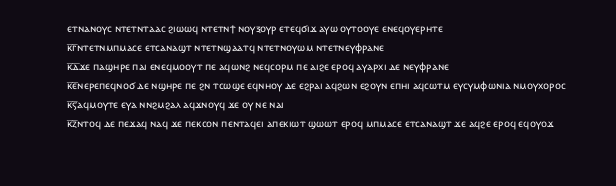ⲉⲧⲛⲁⲛⲟⲩⲥ ⲛⲧⲉⲧⲛⲧⲁⲁⲥ ϩⲓⲱⲱϥ ⲛⲧⲉⲧⲛϯ ⲛⲟⲩⲝⲟⲩⲣ ⲉⲧⲉϥϭⲓϫ ⲁⲩⲱ ⲟⲩⲧⲟⲟⲩⲉ ⲉⲛⲉϥⲟⲩⲉⲣⲏⲧⲉ
ⲕ̅ⲅ̅ⲛⲧⲉⲧⲛⲙⲡⲙⲁⲥⲉ ⲉⲧⲥⲁⲛⲁϣⲧ ⲛⲧⲉⲧⲛϣⲁⲁⲧϥ ⲛⲧⲉⲧⲛⲟⲩⲱⲙ ⲛⲧⲉⲧⲛⲉⲩⲫⲣⲁⲛⲉ
ⲕ̅ⲇ̅ϫⲉ ⲡⲁϣⲏⲣⲉ ⲡⲁⲓ ⲉⲛⲉϥⲙⲟⲟⲩⲧ ⲡⲉ ⲁϥⲱⲛϩ ⲛⲉϥⲥⲟⲣⲙ ⲡⲉ ⲁⲓϩⲉ ⲉⲣⲟϥ ⲁⲩⲁⲣⲭⲓ ⲇⲉ ⲛⲉⲩⲫⲣⲁⲛⲉ
ⲕ̅ⲉ̅ⲛⲉⲣⲉⲡⲉϥⲛⲟϭ ⲇⲉ ⲛϣⲏⲣⲉ ⲡⲉ ϩⲛ ⲧⲥⲱϣⲉ ⲉϥⲛⲏⲟⲩ ⲇⲉ ⲉϩⲣⲁⲓ ⲁϥϩⲱⲛ ⲉϩⲟⲩⲛ ⲉⲡⲏⲓ ⲁϥⲥⲱⲧⲙ ⲉⲩⲥⲩⲙⲫⲱⲛⲓⲁ ⲛⲙⲟⲩⲭⲟⲣⲟⲥ
ⲕ̅ⲋ̅ⲁϥⲙⲟⲩⲧⲉ ⲉⲩⲁ ⲛⲛϩⲙϩⲁⲗ ⲁϥϫⲛⲟⲩϥ ϫⲉ ⲟⲩ ⲛⲉ ⲛⲁⲓ
ⲕ̅ⲍ̅ⲛⲧⲟϥ ⲇⲉ ⲡⲉϫⲁϥ ⲛⲁϥ ϫⲉ ⲡⲉⲕⲥⲟⲛ ⲡⲉⲛⲧⲁϥⲉⲓ ⲁⲡⲉⲕⲓⲱⲧ ϣⲱⲱⲧ ⲉⲣⲟϥ ⲙⲡⲙⲁⲥⲉ ⲉⲧⲥⲁⲛⲁϣⲧ ϫⲉ ⲁϥϩⲉ ⲉⲣⲟϥ ⲉϥⲟⲩⲟϫ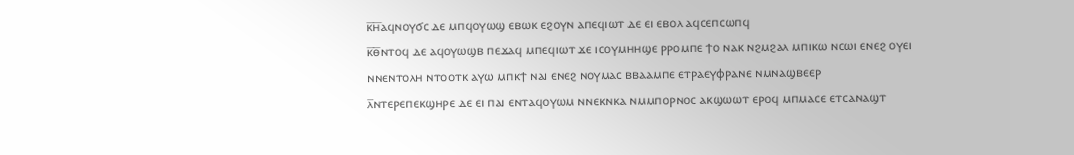ⲕ̅ⲏ̅ⲁϥⲛⲟⲩϭⲥ ⲇⲉ ⲙⲡϥⲟⲩⲱϣ ⲉⲃⲱⲕ ⲉϩⲟⲩⲛ ⲁⲡⲉϥⲓⲱⲧ ⲇⲉ ⲉⲓ ⲉⲃⲟⲗ ⲁϥⲥⲉⲡⲥⲱⲡϥ
ⲕ̅ⲑ̅ⲛⲧⲟϥ ⲇⲉ ⲁϥⲟⲩⲱϣⲃ ⲡⲉϫⲁϥ ⲙⲡⲉϥⲓⲱⲧ ϫⲉ ⲓⲥⲟⲩⲙⲏⲏϣⲉ ⲣⲣⲟⲙⲡⲉ ϯⲟ ⲛⲁⲕ ⲛϩⲙϩⲁⲗ ⲙⲡⲓⲕⲱ ⲛⲥⲱⲓ ⲉⲛⲉϩ ⲟⲩⲉⲓ ⲛⲛⲉⲛⲧⲟⲗⲏ ⲛⲧⲟⲟⲧⲕ ⲁⲩⲱ ⲙⲡⲕϯ ⲛⲁⲓ ⲉⲛⲉϩ ⲛⲟⲩⲙⲁⲥ ⲃⲃⲁⲁⲙⲡⲉ ⲉⲧⲣⲁⲉⲩⲫⲣⲁⲛⲉ ⲛⲙⲛⲁϣⲃⲉⲉⲣ
ⲗ̅ⲛⲧⲉⲣⲉⲡⲉⲕϣⲏⲣⲉ ⲇⲉ ⲉⲓ ⲡⲁⲓ ⲉⲛⲧⲁϥⲟⲩⲱⲙ ⲛⲛⲉⲕⲛⲕⲁ ⲛⲙⲙⲡⲟⲣⲛⲟⲥ ⲁⲕϣⲱⲱⲧ ⲉⲣⲟϥ ⲙⲡⲙⲁⲥⲉ ⲉⲧⲥⲁⲛⲁϣⲧ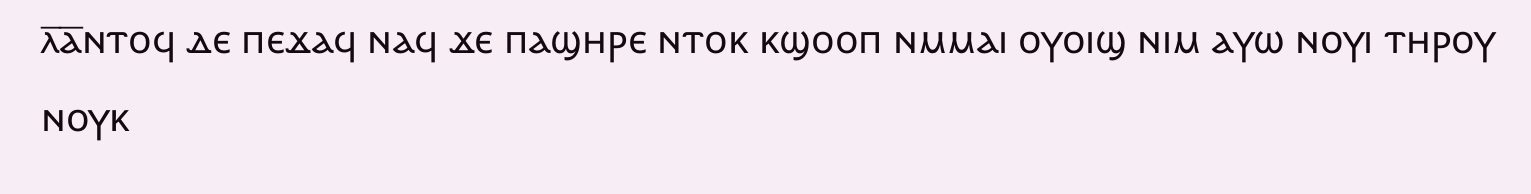ⲗ̅ⲁ̅ⲛⲧⲟϥ ⲇⲉ ⲡⲉϫⲁϥ ⲛⲁϥ ϫⲉ ⲡⲁϣⲏⲣⲉ ⲛⲧⲟⲕ ⲕϣⲟⲟⲡ ⲛⲙⲙⲁⲓ ⲟⲩⲟⲓϣ ⲛⲓⲙ ⲁⲩⲱ ⲛⲟⲩⲓ ⲧⲏⲣⲟⲩ ⲛⲟⲩⲕ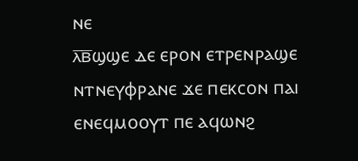ⲛⲉ
ⲗ̅ⲃ̅ϣϣⲉ ⲇⲉ ⲉⲣⲟⲛ ⲉⲧⲣⲉⲛⲣⲁϣⲉ ⲛⲧⲛⲉⲩⲫⲣⲁⲛⲉ ϫⲉ ⲡⲉⲕⲥⲟⲛ ⲡⲁⲓ ⲉⲛⲉϥⲙⲟⲟⲩⲧ ⲡⲉ ⲁϥⲱⲛϩ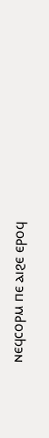ⲛⲉϥⲥⲟⲣⲙ ⲡⲉ ⲁⲓϩⲉ ⲉⲣⲟϥ